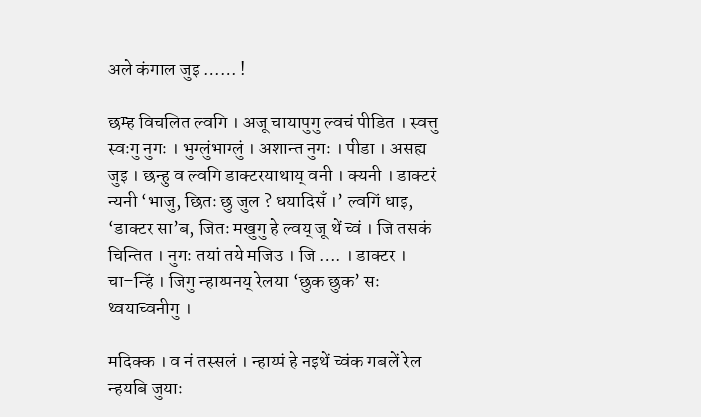अले कंगाल जुइ …… !

छम्ह विचलित ल्वगि । अजू चायापुगु ल्वचं पीडित । स्वत्तु स्वःगु नुगः । भुग्लुंभाग्लुं । अशान्त नुगः । पीडा । असह्य जुइ । छन्हु व ल्वगि डाक्टरयाथाय् वनी । क्यनी । डाक्टरं न्यनी ‘भाजु, छितः छु जुल ? धयादिसँ ।’ ल्वगिं धाइ, ‘डाक्टर सा’ब, जितः मखुगु हे ल्वय् जू थें च्वं । जि तसकं चिन्तित । नुगः तयां तये मजिउ । जि …. । डाक्टर । चा–न्हिं । जिगु न्हाय्पनय् रेलया ‘छुक छुक’ सः थ्वयाच्वनीगु ।

मदिक्क । व नं तस्सलं । न्हाय्पं हे नइथें च्वंक गबलें रेल न्हयबि जुयाः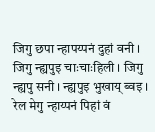जिगु छपा न्हापय्पनं दुहां वनी । जिगु न्ह्यपुइ चाःचाःहिली । जिगु न्ह्यपु सनी । न्ह्यपुइ भुखाय् ब्वइ । रेल मेगु न्हाय्पनं पिहां वं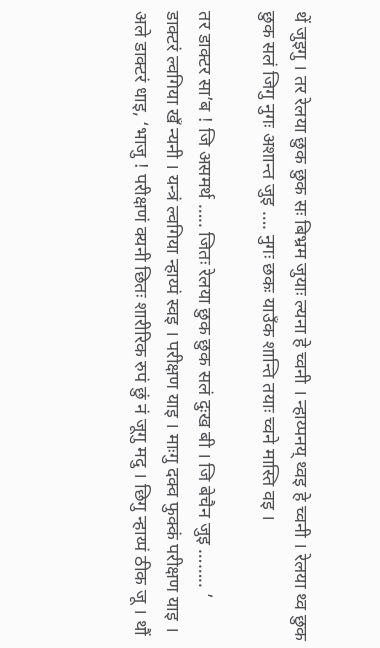थें जुइगु । तर रेलया छुक छुक सः बिभ्रम जुयाः ल्यना हे च्वनी । न्हाय्पनय् थ्वइ हे च्वनी । रेलया थ्व छुक छुक सलं जिगु नुगः अशान्त जुइ …. नुगः छकः याउँक शान्ति तयाः च्वने मास्ति वइ ।

तर डाक्टर सा’ब ! जि असमर्थ ….. जितः रेलया छुक छुक सलं दुःख बी । जि बेचैन जुइ …….. ’ डाक्टरं ल्वगिया खँ न्यनी । यन्त्रं ल्वगिया न्हाय्पं स्वइ । परीक्षण याइ । माःगु दक्व फुक्कं परीक्षण याइ । अले डाक्टरं धाइ, ‘भाजु ! परीक्षणं क्यनी छितः शारीरिक रुपं छुं नं जूगु मदु । छिगु न्हाय्पं ठीक जू । थौं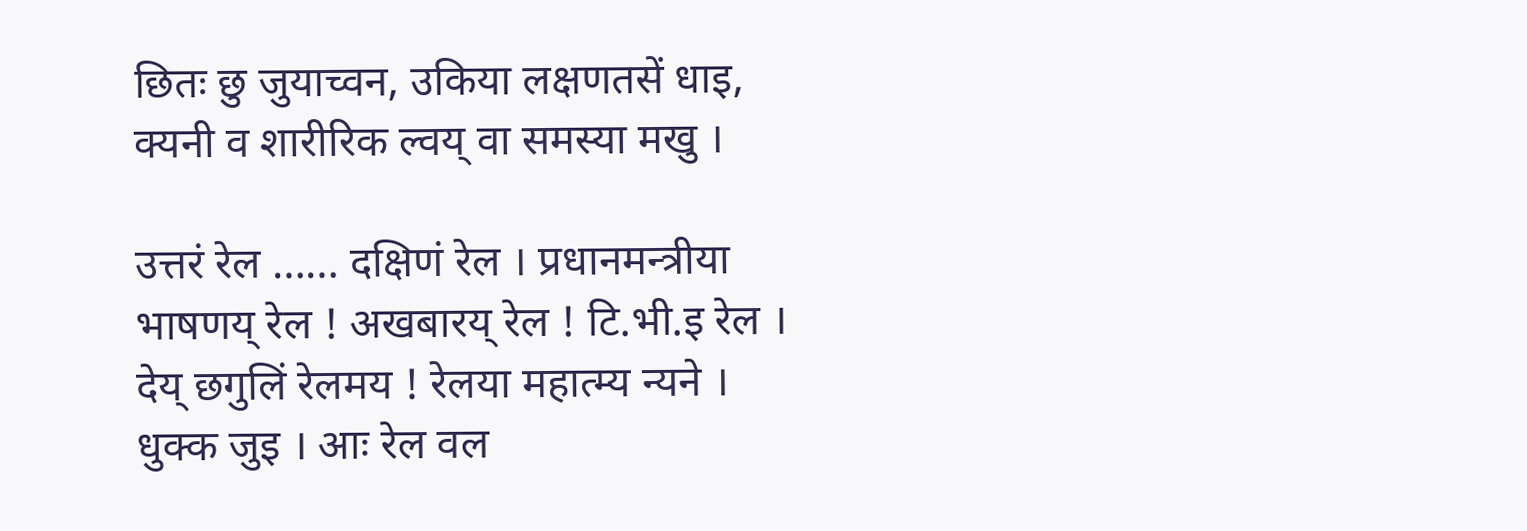छितः छु जुयाच्वन, उकिया लक्षणतसें धाइ, क्यनी व शारीरिक ल्वय् वा समस्या मखु ।

उत्तरं रेल …… दक्षिणं रेल । प्रधानमन्त्रीया भाषणय् रेल ! अखबारय् रेल ! टि.भी.इ रेल । देय् छगुलिं रेलमय ! रेलया महात्म्य न्यने । धुक्क जुइ । आः रेल वल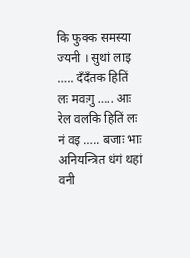कि फुक्क समस्या ज्यनी । सुथां लाइ ….. दँदँतक हितिं लः मवःगु ….. आः रेल वलकि हितिं लः नं वइ ….. बजाः भाः अनियन्त्रित धंगं थहां वनी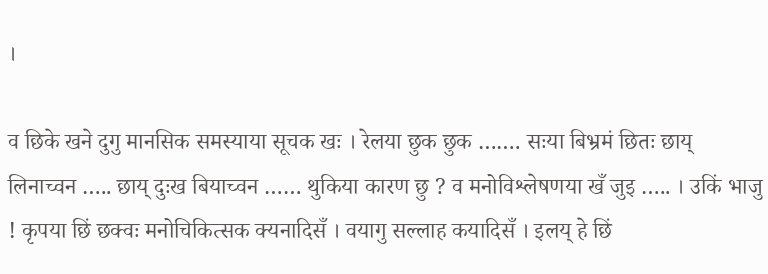।

व छिके खने दुगु मानसिक समस्याया सूचक खः । रेलया छुक छुक ……. सःया बिभ्रमं छितः छाय् लिनाच्वन ….. छाय् दुःख बियाच्वन …… थुकिया कारण छु ? व मनोविश्लेषणया खँ जुइ ….. । उकिं भाजु ! कृपया छिं छक्वः मनोचिकित्सक क्यनादिसँ । वयागु सल्लाह कयादिसँ । इलय् हे छिं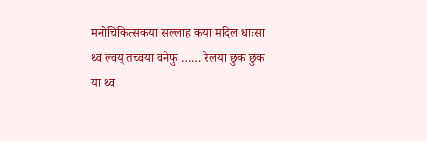मनोचिकित्सकया सल्लाह कया मदिल धाःसा थ्व ल्वय् तच्वया वनेफु …… रेलया छुक छुक या थ्व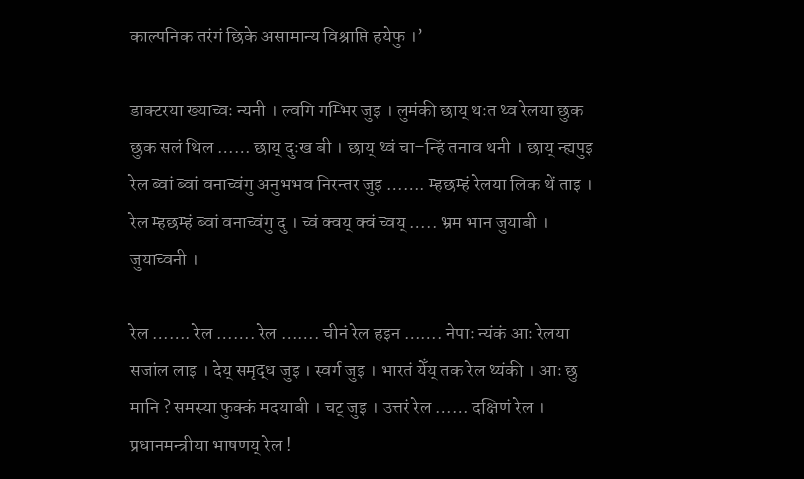काल्पनिक तरंगं छिके असामान्य विश्राप्ति हयेफु ।’

डाक्टरया ख्याच्वः न्यनी । ल्वगि गम्भिर जुइ । लुमंकी छाय् थःत थ्व रेलया छुक छुक सलं थिल …… छाय् दुःख बी । छाय् थ्वं चा–न्हिं तनाव थनी । छाय् न्ह्यपुइ रेल ब्वां ब्वां वनाच्वंगु अनुभभव निरन्तर जुइ ……. म्हछम्हं रेलया लिक थें ताइ । रेल म्हछम्हं ब्वां वनाच्वंगु दु । च्वं क्वय् क्वं च्वय् ….. भ्रम भान जुयाबी । जुयाच्वनी ।

रेल ……. रेल ……. रेल ……. चीनं रेल हइन ……. नेपाः न्यंकं आः रेलया सजांल लाइ । देय् समृद्ध जुइ । स्वर्ग जुइ । भारतं येँय् तक रेल थ्यंकी । आः छु मानि ? समस्या फुक्कं मदयाबी । चट् जुइ । उत्तरं रेल …… दक्षिणं रेल । प्रधानमन्त्रीया भाषणय् रेल !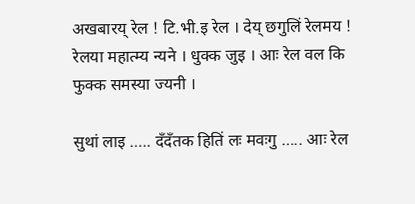अखबारय् रेल ! टि.भी.इ रेल । देय् छगुलिं रेलमय ! रेलया महात्म्य न्यने । धुक्क जुइ । आः रेल वल कि फुक्क समस्या ज्यनी ।

सुथां लाइ ….. दँदँतक हितिं लः मवःगु ….. आः रेल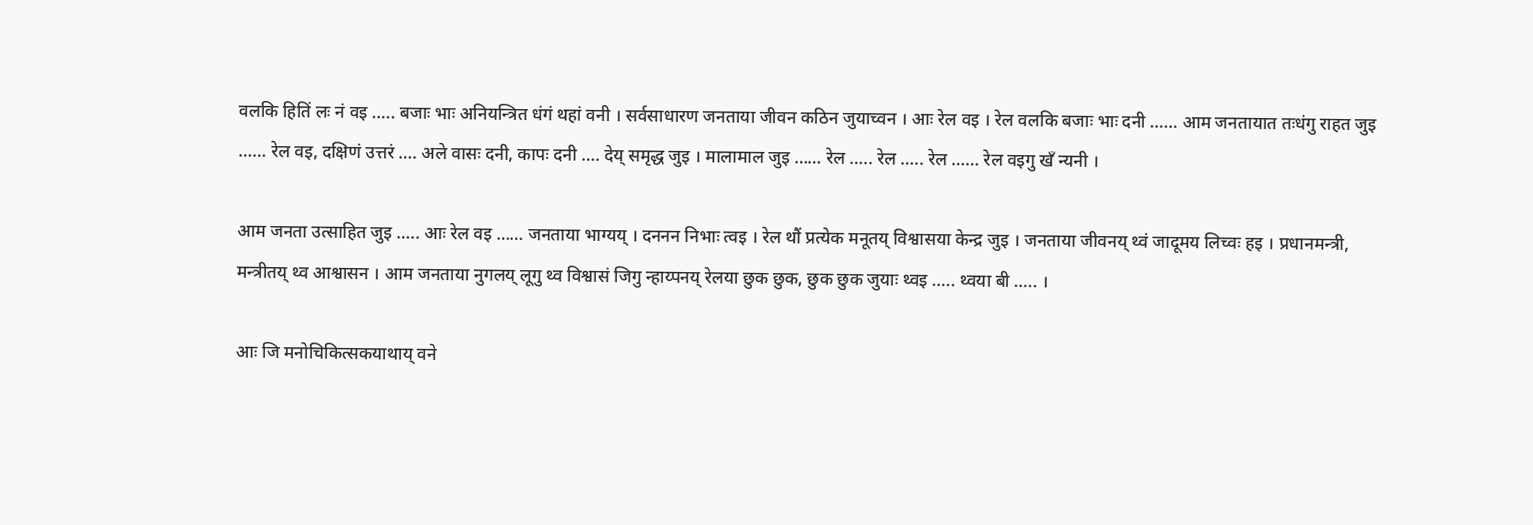वलकि हितिं लः नं वइ ….. बजाः भाः अनियन्त्रित धंगं थहां वनी । सर्वसाधारण जनताया जीवन कठिन जुयाच्वन । आः रेल वइ । रेल वलकि बजाः भाः दनी …… आम जनतायात तःधंगु राहत जुइ …… रेल वइ, दक्षिणं उत्तरं …. अले वासः दनी, कापः दनी …. देय् समृद्ध जुइ । मालामाल जुइ …… रेल ….. रेल ….. रेल …… रेल वइगु खँ न्यनी ।

आम जनता उत्साहित जुइ ….. आः रेल वइ …… जनताया भाग्यय् । दननन निभाः त्वइ । रेल थौं प्रत्येक मनूतय् विश्वासया केन्द्र जुइ । जनताया जीवनय् थ्वं जादूमय लिच्वः हइ । प्रधानमन्त्री, मन्त्रीतय् थ्व आश्वासन । आम जनताया नुगलय् लूगु थ्व विश्वासं जिगु न्हाय्पनय् रेलया छुक छुक, छुक छुक जुयाः थ्वइ ….. थ्वया बी ….. ।

आः जि मनोचिकित्सकयाथाय् वने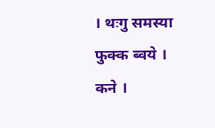। थःगु समस्या फुक्क ब्वये । कने ।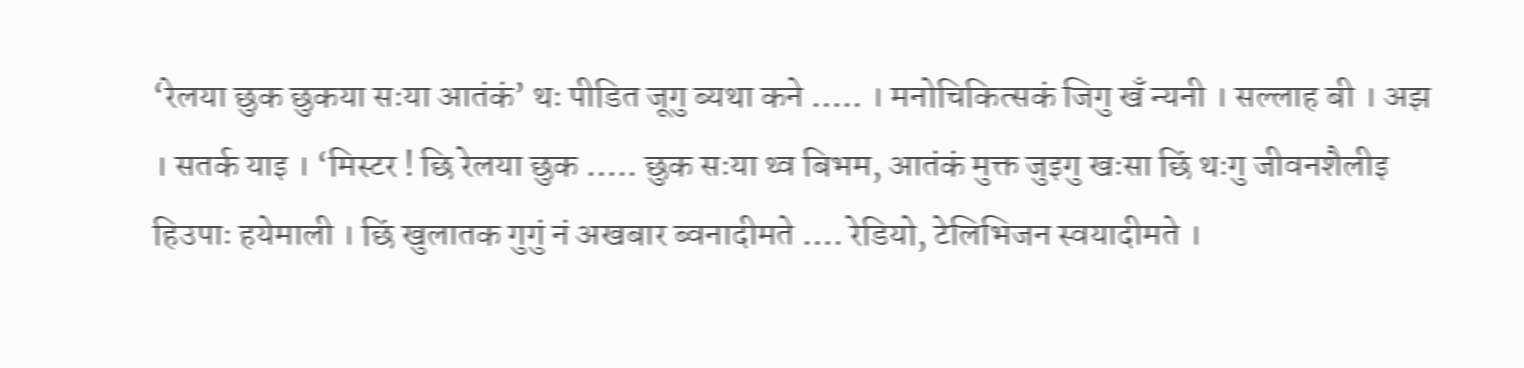‘रेलया छुक छुकया सःया आतंकं’ थः पीडित जूगु ब्यथा कने ….. । मनोचिकित्सकं जिगु खँ न्यनी । सल्लाह बी । अझ । सतर्क याइ । ‘मिस्टर ! छि रेलया छुक ….. छुक सःया थ्व बिभम, आतंकं मुक्त जुइगु खःसा छिं थःगु जीवनशैलीइ हिउपाः हयेमाली । छिं खुलातक गुगुं नं अखबार ब्वनादीमते …. रेडियो, टेलिभिजन स्वयादीमते ।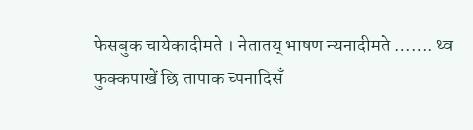फेसबुक चायेकादीमते । नेतातय् भाषण न्यनादीमते ……. थ्व फुक्कपाखें छि तापाक च्पनादिसँ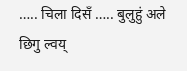….. चिला दिसँ ….. बुलुहुं अले छिगु ल्वय्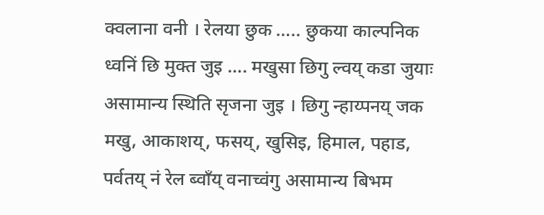क्वलाना वनी । रेलया छुक ….. छुकया काल्पनिक ध्वनिं छि मुक्त जुइ …. मखुसा छिगु ल्वय् कडा जुयाः असामान्य स्थिति सृजना जुइ । छिगु न्हाय्पनय् जक मखु, आकाशय्, फसय्, खुसिइ, हिमाल, पहाड, पर्वतय् नं रेल ब्वाँय् वनाच्वंगु असामान्य बिभम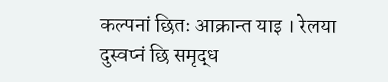कल्पनां छितः आक्रान्त याइ । रेलया दुस्वप्नं छि समृद्ध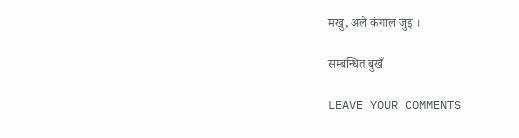मखु, अले कंगाल जुइ ।

सम्बन्धित बुखँ

LEAVE YOUR COMMENTS